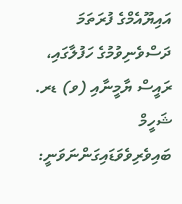އައިޔޫއެމްގެ ފުރަތަމަ ދަސްވެނިވުމުގެ ހަފުލާގައި، ރައީސް ޔާމީނާއި (ވ) ޑރ. ޝަހީމް ބައިވެރިވެވަޑައިގަންނަވަނީ: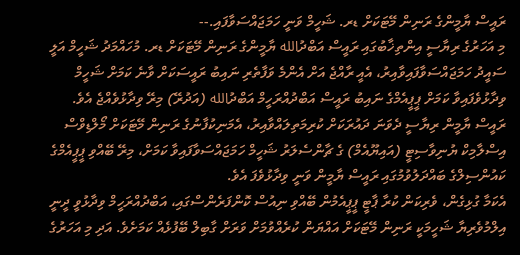ރައީސް ޔާމީންގެ ރަނިން މޭޓަކަށް ޑރ. ޝަހީމް ވަނީ ހަމަޖައްސަވާފައި.--
މި އަހަރުގެ ރިޔާސީ އިންތިޚާބުގައި ރައީސް އަބްދުالله ޔާމީންގެ ރަނިން މޭޓަކަށް ޑރ. މުހައްމަދު ޝަހީމް އަލީ ސައީދު ހަމަޖައްސަވާފައިވާއިރު، އެއީ ރާއްޖެ އަށް އެންމެ ވަފާތެރި ނައިބު ރައީސަކަށް ވާނެ ކަމަށް ޝަހީމް ވިދާޅުވެފައިވާ ކަމަށް ޕީޕީއެމްގެ ނައިބު ރައީސް އަބްދުއްރަހީމް އަބްދުالله (އަދުރޭ) މިރޭ ވިދާޅުވެއްޖެ އެވެ.
ރައީސް ޔާމީން ރިޔާސީ ދެވަނަ ދައުރަކަށް ކުރިމަތިލައްވާއިރު، އެމަނިކުފާނުގެ ރަނިން މޭޓަކަށް މޯލްޑިވްސް އިސްލާމިކް ޔުނިވާސިޓީ (އައިޔޫއެމް) ގެ ޗާންސެލަރު ޝަހީމް ހަމަޖައްސަވާފައިވާ ކަމަށް، މިރޭ ބޭއްވި ޕީޕީއެމްގެ ކައުންސިލްގެ ބައްދަލުވުމުގައި ރައީސް ޔާމީން ވަނީ ވިދާޅުވެފަ އެވެ.
އެކަމާ ގުޅިގެން، ވެރިކަން ކުރާ ޕާޓީ ޕީޕީއެމުން ބޭއްވި ނިއުސް ކޮންފަރެންސްގައި، އަބްދުއްރަހީމް ވިދާޅުވީ ދީނީ އިލްމުވެރިޔާ ޝަހީމަކީ ރަނިން މޭޓަކަށް އައްޔަން ކުރެއްވުމަށް ވަރަށް ގާބިލް ބޭފުޅެއް ކަމަށެވެ. އަދި މި އަހަރުގެ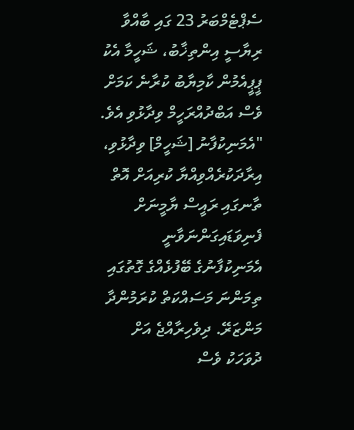ސެޕްޓެމްބަރު 23 ގައި ބާއްވާ ރިޔާސީ އިންތިޚާބު، ޝަހީމާ އެކު ޕީޕީއެމުން ކާމިޔާބު ކުރާނެ ކަމަށް ވެސް އަބްދުއްރަހީމް ވިދާޅުވި އެވެ.
"އެމަނިކުފާނު [ޝަހީމް] ވިދާޅުވި، އިރާދަކުރެއްވިއްޔާ ކުރިއަށް އޮތް ތާނގައި ރައީސް ޔާމީނަށް ފެނިވަޑައިގަންނަވާނީ އެމަނިކުފާނުގެ ބޭފުޅެއްގެ ގޮތުގައި ތިމަންނަ މަސައްކަތް ކުރަމުންދާ މަންޒަރޭ. ދިވެހިރާއްޖެ އަށް ދުވަހަކު ވެސް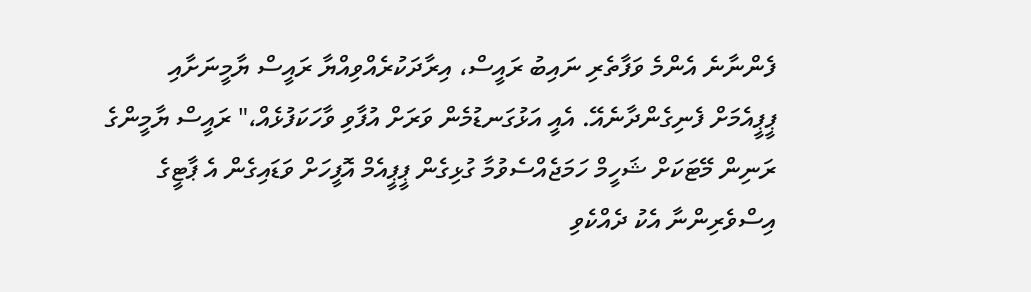ފެންނާނެ އެންމެ ވަފާތެރި ނައިބު ރައީސް، އިރާދަކުރެއްވިއްޔާ ރައީސް ޔާމީނަށާއި ޕީޕީއެމަށް ފެނިގެންދާނެއޭ. އެއީ އަޅުގަނޑުމެން ވަރަށް އުފާވި ވާހަކަފުޅެއް،" ރައީސް ޔާމީންގެ ރަނިން މޭޓަކަށް ޝަހީމް ހަމަޖެއްސެވުމާ ގުޅިގެން ޕީޕީއެމް އޮފީހަށް ވަޑައިގެން އެ ޕާޓީގެ އިސްވެރިންނާ އެކު ދެއްކެވި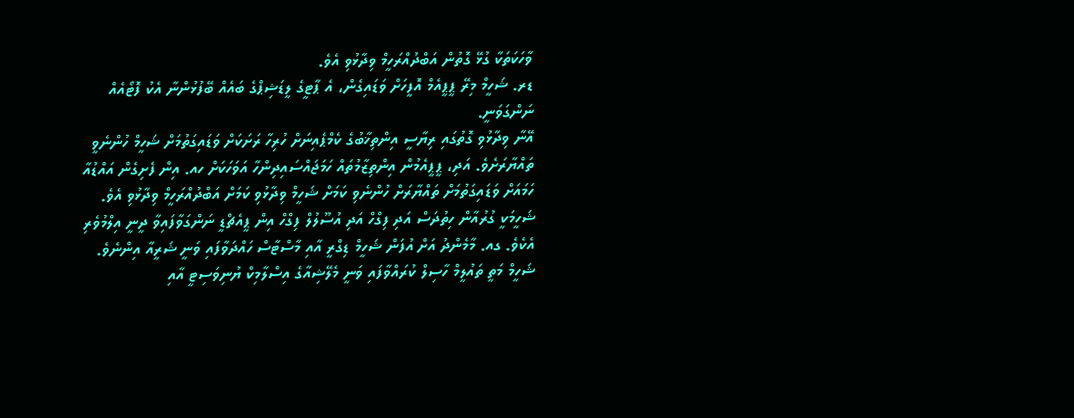ވާހަކަތަކާ ގުޅޭ ގޮތުން އަބްދުއްރަހީމް ވިދާޅުވި އެވެ.
ޑރ. ޝަހީމް މިރޭ ޕީޕީއެމް އޮފީހަށް ވަޑައިގެން، އެ ޕާޓީގެ ލީޑަޝިޕްގެ ބައެއް ބޭފުޅުންނާ އެކު ފޮޓޯއެއް ނަންގަވަނީ.
އޭނާ ވިދާޅުވި ގޮތުގައި ރިޔާސީ އިންތިޚާބުގެ ކެމްޕެއިނަށް ހުރިހާ ރަށަކަށް ވަޑައިގަތުމަށް ޝަހީމް ހުންނެވީ ތައްޔާރަށެވެ. އަދި، ޕީޕީއެމުން އިންތިޒާމުތައް ހަމަޖައްސައިދިންހާ އަވަހަކަށް ހއ. އިން ފެށިގެން އައްޑުއާ ހަމައަށް ވަޑައިގަތުމަށް ތައްޔާރަށް ހުންނެވި ކަމަށް ޝަހީމް ވިދާޅުވި ކަމަށް އަބްދުއްރަހީމް ވިދާޅުވި އެވެ.
ޝަހީމަކީ ގުރުއާން ހިތުދަސް އަދި ފިގްހް އަދި އުސޫލުލް ފިގްހް އިން ޕީއެޗްޑީ ނަންގަވާފައިވާ ދީނީ އިލްމުވެރި އެކެވެ. ގއ. މާމެންދު އަށް އުފަން ޝަހީމް ޑިގްރީ އާއި މާސްޓާސް ހައްދަވާފައި ވަނީ ޝަރީއާ އިންނެވެ.
ޝަހީމް މަތީ ތައުލީމް ހާސިލް ކުރައްވާފައި ވަނީ މެލޭޝިއާގެ އިސްލާމިކް ޔުނިވަސިޓީ އާއި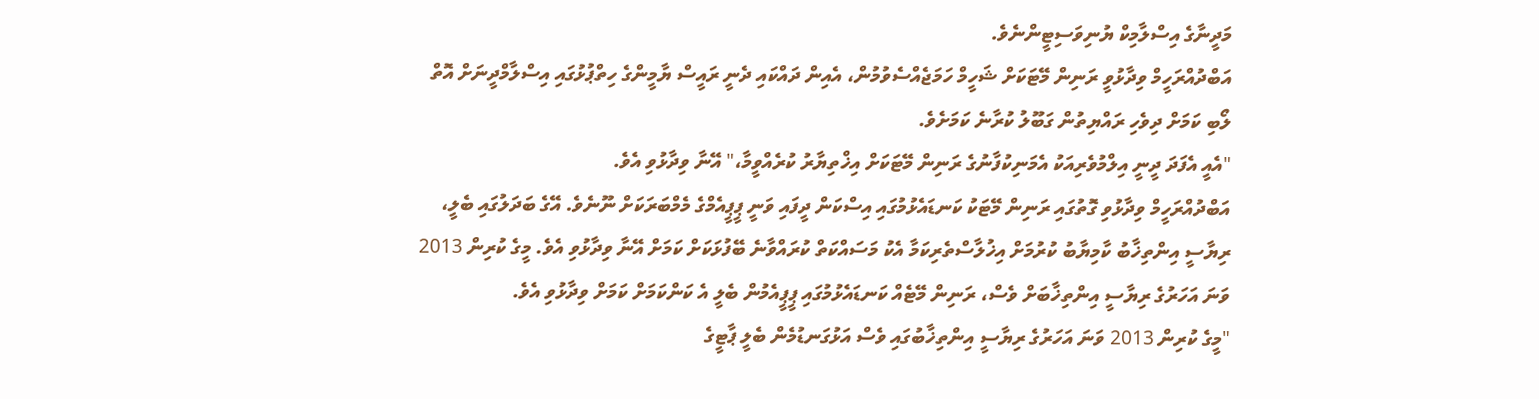މަދީނާގެ އިސްލާމިކް ޔުނިވަސިޓީންނެވެ.
އަބްދުއްރަހީމް ވިދާޅުވީ ރަނިން މޭޓަކަށް ޝަހީމް ހަމަޖެއްސެވުމުން، އެއިން ދައްކައި ދެނީ ރައީސް ޔާމީންގެ ހިތްޕުޅުގައި އިސްލާމްދީނަށް އޮތް ލޯބި ކަމަށް ދިވެހި ރައްޔިތުން ގަބޫލު ކުރާނެ ކަމަށެވެ.
"އެއީ އެފަދަ ދީނީ އިލްމުވެރިއަކު އެމަނިކުފާނުގެ ރަނިން މޭޓަކަށް އިޚްތިޔާރު ކުރެއްވީމާ،" އޭނާ ވިދާޅުވި އެވެ.
އަބްދުއްރަހީމް ވިދާޅުވި ގޮތުގައި ރަނިން މޭޓަކު ކަނޑައެޅުމުގައި އިސްކަން ދީފައި ވަނީ ޕީޕީއެމްގެ މެމްބަރަކަށް ނޫނެވެ. އޭގެ ބަދަލުގައި ބެލީ، ރިޔާސީ އިންތިޚާބު ކާމިޔާބު ކުރުމަށް އިޚުލާސްތެރިކަމާ އެކު މަސައްކަތް ކުރައްވާނެ ބޭފުޅަކަށް ކަމަށް އޭނާ ވިދާޅުވި އެވެ. މީގެ ކުރިން 2013 ވަނަ އަހަރުގެ ރިޔާސީ އިންތިޚާބަށް ވެސް، ރަނިން މޭޓެއް ކަނޑައެޅުމުގައި ޕީޕީއެމުން ބެލީ އެ ކަންކަމަށް ކަމަށް ވިދާޅުވި އެވެ.
"މީގެ ކުރިން 2013 ވަނަ އަހަރުގެ ރިޔާސީ އިންތިޚާބުގައި ވެސް އަޅުގަނޑުމެން ބެލީ ޕާޓީގެ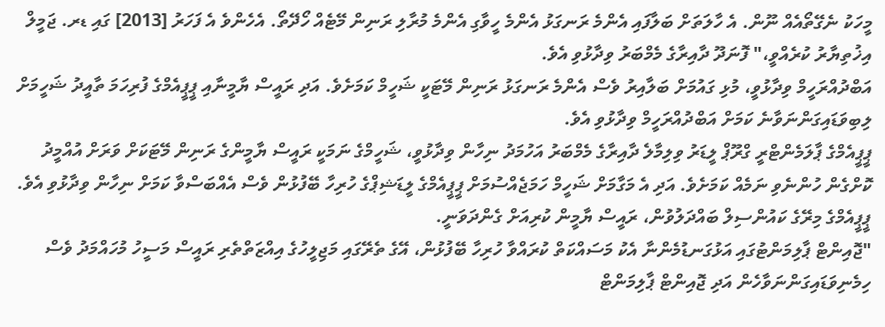މީހަކު ނެގޭތޯއެއް ނޫން. އެ ހާލަތަށް ބަލާފައި އެންމެ ރަނގަޅު އެންމެ ހީވާގި އެންމެ މުރާލި ރަނިން މޭޓެއް ހޯދޭތޯ. އެހެންވެ އެ ފަހަރު [2013] ގައި ޑރ. ޖަމީލް އިޚުތިޔާރު ކުރެއްވީ،" ފޮނަދޫ ދާއިރާގެ މެމްބަރު ވިދާޅުވި އެވެ.
އަބްދުއްރަހީމް ވިދާޅުވީ، މުޅި ގައުމަށް ބަލާއިރު ވެސް އެންމެ ރަނގަޅު ރަނިން މޭޓަކީ ޝަހީމް ކަމަށެވެ. އަދި ރައީސް ޔާމީނާއި ޕީޕީއެމްގެ ފުރިހަމަ ތާއީދު ޝަހީމަށް ލިބިވަޑައިގަންނަވާނެ ކަމަށް އަބްދުއްރަހީމް ވިދާޅުވި އެވެ.
ޕީޕީއެމްގެ ޕާލަމެންޓްރީ ގްރޫޕް ލީޑަރު ވިލިމާލެ ދާއިރާގެ މެމްބަރު އަހުމަދު ނިހާން ވިދާޅުވީ، ޝަހީމްގެ ނަމަކީ ރައީސް ޔާމީންގެ ރަނިން މޭޓަކަށް ވަރަށް އުއްމީދު ކޮށްގެން ހުންނެވި ނަމެއް ކަމަށެވެ. އަދި އެ މަގާމަށް ޝަހީމް ހަމަޖެއްސުމަށް ޕީޕީއެމްގެ ލީޑަޝިޕްގެ ހުރިހާ ބޭފުޅުން ވެސް އެއްބަސްވާ ކަމަށް ނިހާން ވިދާޅުވި އެވެ.
ޕީޕީއެމްގެ މިރޭގެ ކައުންސިލް ބައްދަލުވުން، ރައީސް ޔާމީން ކުރިއަށް ގެންދަވަނީ.
"ޖޮއިންޓް ޕާލިމަންޓުގައި އަޅުގަނޑުމެންނާ އެކު މަސައްކަތް ކުރައްވާ ހުރިހާ ބޭފުޅުން، އޭގެ ތެރޭގައި މަޖިލީހުގެ އިއްޒަތްތެރި ރައީސް މަސީހު މުހައްމަދު ވެސް ހިމެނިވަޑައިގަންނަވާހެން އަދި ޖޮއިންޓް ޕާލިމަންޓް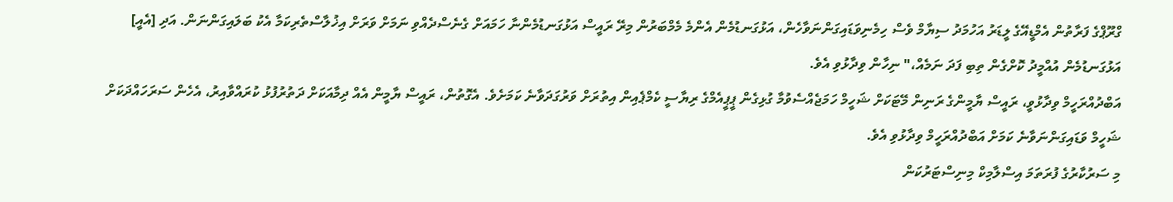ގްރޫޕްގެ ފަރާތުން އެމްޑީއޭގެ ލީޑަރު އަހުމަދު ސިޔާމް ވެސް ހިމެނިވަޑައިގަންނަވާހެން، އަޅުގަނޑުމެން އެންމެ މެމްބަރުން މިރޭ ރައީސް އަޅުގަނޑުމެންނާ ހަމައަށް ގެނެސްދެއްވި ނަމަށް ވަރަށް އިޚުލާސްތެރިކަމާ އެކު ބަލައިގަންނަން. އަދި [އެއީ] އަޅުގަނޑުމެން އުއްމީދު ކޮށްގެން ތިބި ފަދަ ނަމެއް،" ނިހާން ވިދާޅުވި އެވެ.
އަބްދުއްރަހީމް ވިދާޅުވީ، ރައީސް ޔާމީންގެ ރަނިން މޭޓަކަށް ޝަހީމް ހަމަޖެއްސެވުމާ ގުޅިގެން ޕީޕީއެމްގެ ރިޔާސީ ކެމްޕެއިން އިތުރަށް ވަރުގަދަވާނެ ކަމަށެވެ. އެގޮތުން، ރައީސް ޔާމީން އެއް ދިމާއަކަށް ދަތުރުފުޅު ކުރައްވާއިރު، އެހެން ސަރަހައްދަކަށް ޝަހީމް ވަޑައިގަންނަވާނެ ކަމަށް އަބްދުއްރަހީމް ވިދާޅުވި އެވެ.
މި ސަރުކާރުގެ ފުރަތަމަ އިސްލާމިކް މިނިސްޓަރުކަން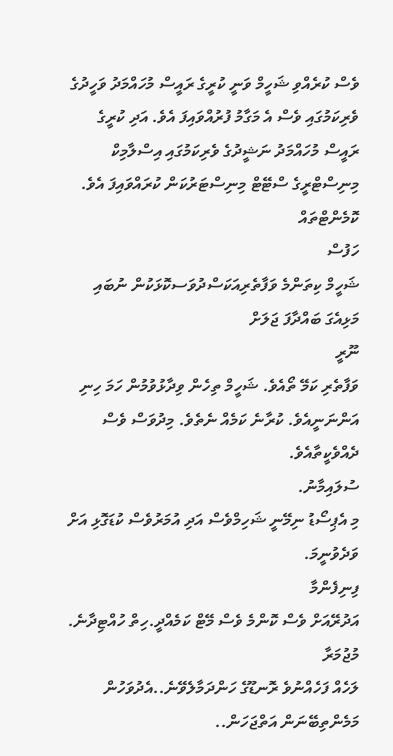ވެސް ކުރެއްވި ޝަހީމް ވަނީ ކުރީގެ ރައީސް މުހައްމަދު ވަހީދުގެ ވެރިކަމުގައި ވެސް އެ މަގާމު ފުރުއްވައިފަ އެވެ. އަދި ކުރީގެ ރައީސް މުހައްމަދު ނަޝީދުގެ ވެރިކަމުގައި އިސްލާމިކް މިނިސްޓްރީގެ ސްޓޭޓް މިނިސްޓަރުކަން ކުރައްވައިފަ އެވެ.
ކޮމެންޓްތައް
ހަފުސް
ޝަހީމް ކިތަންމެ ވަފާތެރިއަކަސްދުވަސކޮޅަކުން ނުބައި މަޅިއެގަ ބައްދާފަ ޖަލަށް
ނޫރީ
ވަފާތެރި ކަމޭ ތޯއެވެ. ޝަހީމް ތިހެން ވިދާޅުވުމުން ހަމަ ހިނި އަންނަނީއެވެ. ކުރާނެ ކަމެއް ނެތެވެ. މިދުވަސް ވެސް ދެއްވެކީތާއެވެ.
ސުލައިމާނު.
މި އެޕިސޯޑު ނިމޭނީ ޝަހިމްވެސް އަދި އުމަރުވެސް ކުޑަގޮޅި އަށް ވަދެވުނީމަ.
ފިނިފެންމާ
އަދުރޭއަށް ވެސް ކޮންމެ ވެސް މޭޓް ކަމެއްދީ.ހިތް ހުއްޓިދާނެ.
މުޖުމަރާ
ލަހެއް ފަހެއްނުވެ ރޮނޑޫގެ ހަންދަމާލެވޭނެ..އެދުވަހުން މަމެންތިބޭނަން އަތްޖަހަން..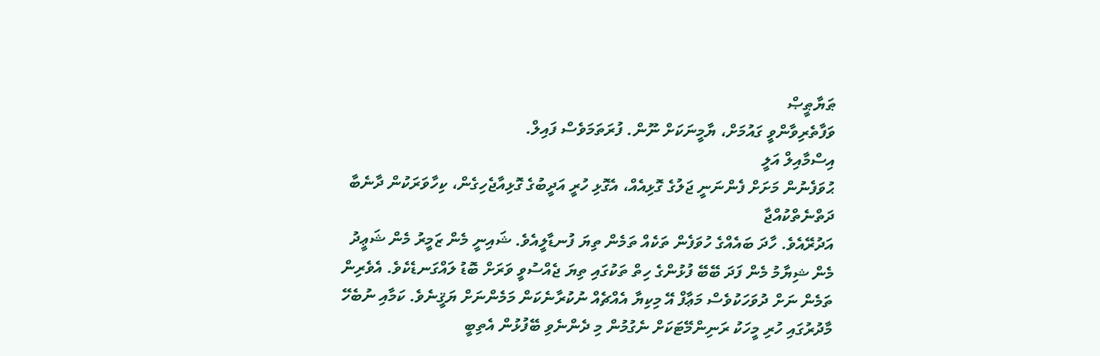ޠަޔާޠީޞް
ވަފާތެރިވާންވީ ގައުމަށް، ޔާމީނަކަށް ނޫން. ފުރަތަމަވެސް ފައިލް.
އިސްމާއިލް އަލީ
ޙުވަފެނުން މަށަށް ފެންނަނީ ޖަލުގެ ގޮޅިއެއް، އެގޮޅި ހުރީ އަދީބުގެ ގޮޅިއާޖެހިގެން، ކިހާވަރަކުން ދާނެބާ
ދަތްނެތްކުއްޖާ
އަދުރޭއެވެ. ހާދަ ބައެއްގެ ހުވަފެން ތަކެއް ތަމެން ތިޔަ ފުނޑާލީއެވެ. ޝައިނީ މެން ޒަމީރު މެން ޝަޢީދު މެން ޝިޔާމު މެން ފަދަ ބޭބޭ ފުޅުންގެ ހިތް ތަކުގައި ތިޔަ ޖެއްސުވީ ވަރަށް ބޮޑު ލައްގަނޑެކެވެ. އެވެރިން ތަމެން ނަށް ދުވަހަކުވެސް މަޢާފް އޭ މިކިޔާ އެއްޗެއް ނުކުރާނެކަން މަމެންނަށް ޔަޤީނެވެ. ކަމާއި ނުބެހޭ މާދުރުގައި ހުރި މީހަކު ރަނިންމޭޓަކަށް ނެގުމުން މި ދެންނެވި ބޭފުޅުން އެތިބީ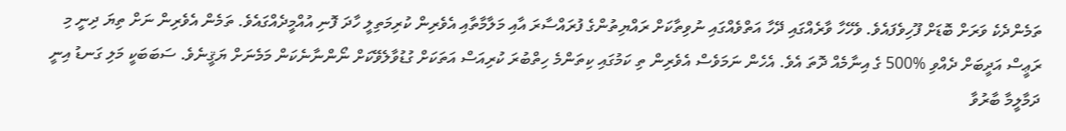ތަމެންދެކެ ވަރަށް ބޮޑަށް ފޫހިވެފައެވެ. ވެހޭހާ ވާރެއްގައި ދޭހާ އަތްވެއްގައި ނުވިތާކަށް ރައްޔިތުންގެ ފުރައްސާރަ އާއި މަލާމާތާއި އެވެރިން ކުރިމަތިލީ ހާދަ ފޮނި އުއްމީދެއްގައެވެ. ތަމެން އެވެރިން ނަށް ތިޔަ ދިނީ މި ރަޢީސް އަދީބަށް ދެއްވި %500 ގެ އިނާމެއް ދޮތަ އެވެ. އެހެން ނަމަވެސް އެވެރިން ތި ކަމުގައި ކިތަންމެ ހިތްބުރަ ކުރިއަސް އަތަކަށް ގުޑުވާލެވޭކަށް ނޯންނާނެކަން މަމެނަށް ޔަޤީނެވެ. ސަބަބަކީ މަލި ގަނޑު އިނީ ދަމާލީމާ ބާރުވާ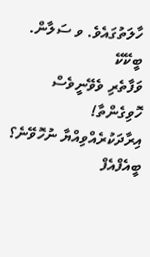ހާލަތުގައެވެ. ވ ސަލާން.
ބީކޭކޭ
ވަފާތެރި ވެވޭނީވެސް ހޮވިގެންތާ! އިރާދަކުރެއްވިއްޔާ ނުހޮވޭނެ؟
ބީއެފްއެފް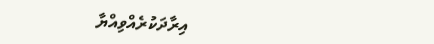އިރާދަކުރެއްވިއްޔާ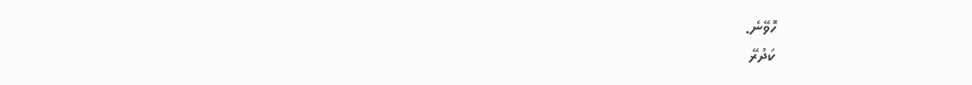ހޮވޭނެ.
ކަދުރޭ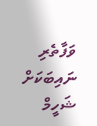ވަފާތެރި ނައިބަކަށް ޝަހީމް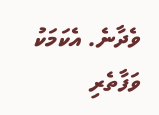ވެދާނެ. އެކަމަކު ވަފާތެރި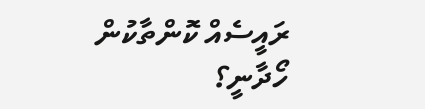ރައީސެއް ކޮންތާކުން ހޯދާނީ؟